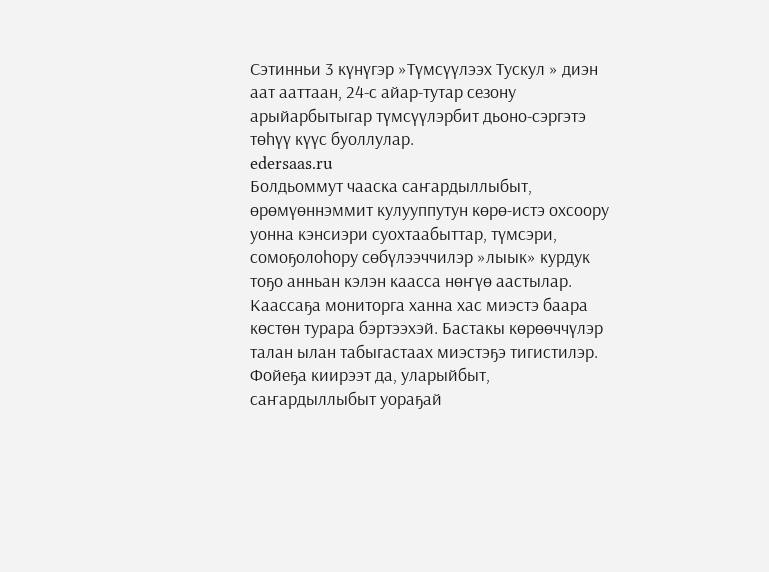Сэтинньи 3 күнүгэр »Түмсүүлээх Тускул » диэн аат ааттаан, 24-с айар-тутар сезону арыйарбытыгар түмсүүлэрбит дьоно-сэргэтэ төһүү күүс буоллулар.
edersaas.ru
Болдьоммут чааска саҥардыллыбыт, өрөмүөннэммит кулууппутун көрө-истэ охсоору уонна кэнсиэри суохтаабыттар, түмсэри, сомоҕолоһору сөбүлээччилэр »лыык» курдук тоҕо анньан кэлэн каасса нөҥүө аастылар. Каассаҕа мониторга ханна хас миэстэ баара көстөн турара бэртээхэй. Бастакы көрөөччүлэр талан ылан табыгастаах миэстэҕэ тигистилэр.
Фойеҕа киирээт да, уларыйбыт, саҥардыллыбыт уораҕай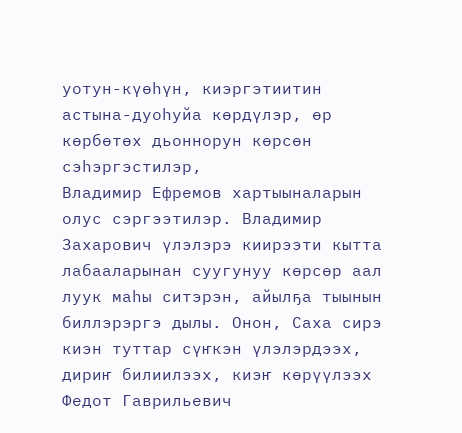уотун-күөһүн, киэргэтиитин астына-дуоһуйа көрдүлэр, өр көрбөтөх дьоннорун көрсөн сэһэргэстилэр,
Владимир Ефремов хартыыналарын олус сэргээтилэр. Владимир Захарович үлэлэрэ киирээти кытта лабааларынан суугунуу көрсөр аал луук маһы ситэрэн, айылҕа тыынын биллэрэргэ дылы. Онон, Саха сирэ киэн туттар сүҥкэн үлэлэрдээх, дириҥ билиилээх, киэҥ көрүүлээх Федот Гаврильевич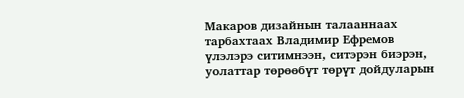Макаров дизайнын талааннаах тарбахтаах Владимир Ефремов үлэлэрэ ситимнээн, ситэрэн биэрэн, уолаттар төрөөбүт төрүт дойдуларын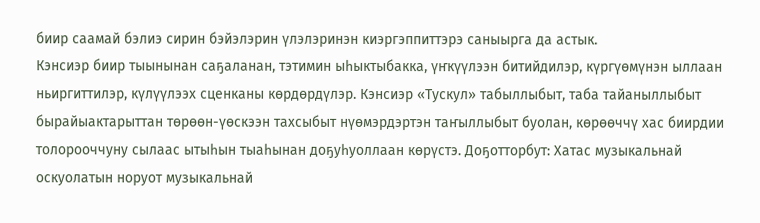биир саамай бэлиэ сирин бэйэлэрин үлэлэринэн киэргэппиттэрэ саныырга да астык.
Кэнсиэр биир тыынынан саҕаланан, тэтимин ыһыктыбакка, үҥкүүлээн битийдилэр, күргүөмүнэн ыллаан ньиргиттилэр, күлүүлээх сценканы көрдөрдүлэр. Кэнсиэр «Тускул» табыллыбыт, таба тайаныллыбыт бырайыактарыттан төрөөн-үөскээн тахсыбыт нүөмэрдэртэн таҥыллыбыт буолан, көрөөччү хас биирдии толорооччуну сылаас ытыһын тыаһынан доҕуһуоллаан көрүстэ. Доҕотторбут: Хатас музыкальнай оскуолатын норуот музыкальнай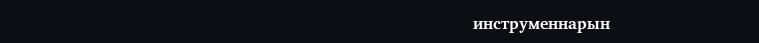инструменнарын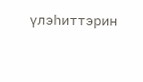үлэһиттэрин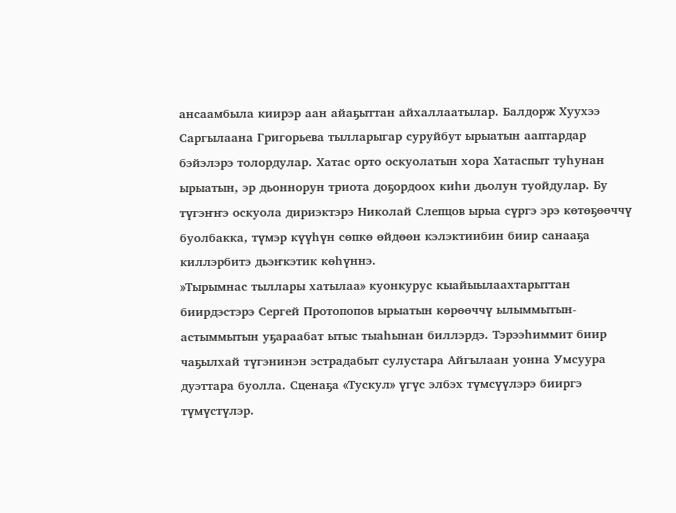ансаамбыла киирэр аан айаҕыттан айхаллаатылар. Балдорж Хуухээ Саргылаана Григорьева тылларыгар суруйбут ырыатын ааптардар бэйэлэрэ толордулар. Хатас орто оскуолатын хора Хатаспыт туһунан ырыатын, эр дьоннорун триота доҕордоох киһи дьолун туойдулар. Бу түгэҥҥэ оскуола дириэктэрэ Николай Cлепцов ырыа сүргэ эрэ көтөҕөөччү буолбакка, түмэр күүһүн сөпкө өйдөөн кэлэктиибин биир санааҕа киллэрбитэ дьэҥкэтик көһүннэ.
»Тырымнас тыллары хатылаа» куонкурус кыайыылаахтарыттан биирдэстэрэ Сергей Протопопов ырыатын көрөөччү ылыммытын-астыммытын уҕараабат ытыс тыаһынан биллэрдэ. Тэрээһиммит биир чаҕылхай түгэнинэн эстрадабыт сулустара Айгылаан уонна Умсуура дуэттара буолла. Сценаҕа «Тускул» үгүс элбэх түмсүүлэрэ бииргэ түмүстүлэр.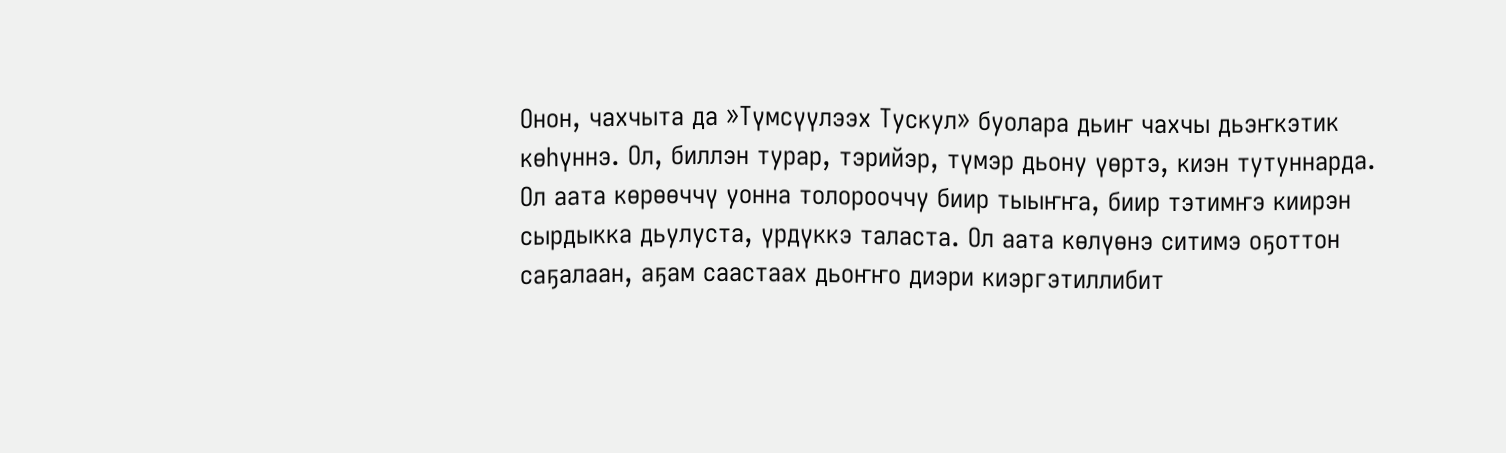Онон, чахчыта да »Түмсүүлээх Тускул» буолара дьиҥ чахчы дьэҥкэтик көһүннэ. Ол, биллэн турар, тэрийэр, түмэр дьону үөртэ, киэн тутуннарда. Ол аата көрөөччү уонна толорооччу биир тыыҥҥа, биир тэтимҥэ киирэн сырдыкка дьулуста, үрдүккэ таласта. Ол аата көлүөнэ ситимэ оҕоттон саҕалаан, аҕам саастаах дьоҥҥо диэри киэргэтиллибит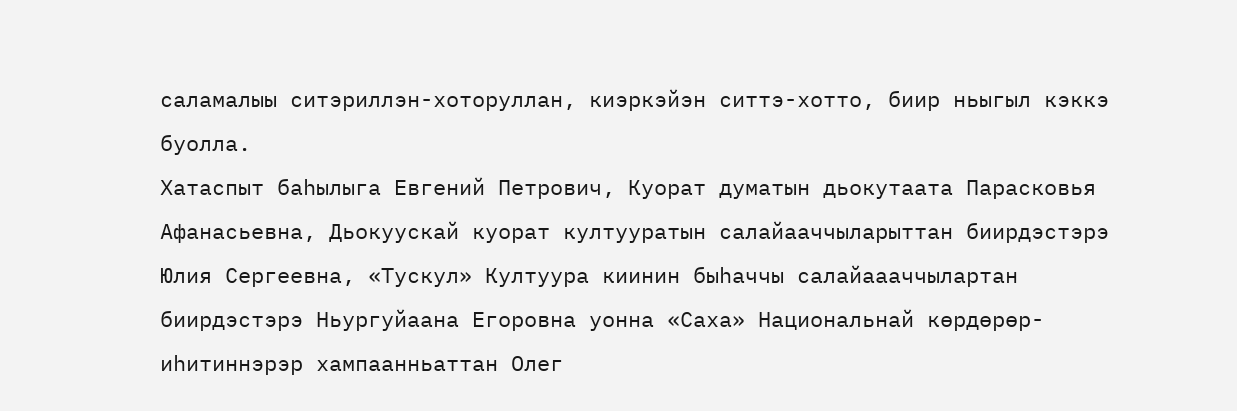саламалыы ситэриллэн-хоторуллан, киэркэйэн ситтэ-хотто, биир ньыгыл кэккэ буолла.
Хатаспыт баһылыга Евгений Петрович, Куорат думатын дьокутаата Парасковья Афанасьевна, Дьокуускай куорат култууратын салайааччыларыттан биирдэстэрэ Юлия Сергеевна, «Тускул» Култуура киинин быһаччы салайаааччылартан биирдэстэрэ Ньургуйаана Егоровна уонна «Саха» Национальнай көрдөрөр-иһитиннэрэр хампаанньаттан Олег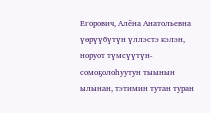Егорович, Алёна Анатольевна үөрүүбүтүн үллэстэ кэлэн, норуот түмсүүтүн-сомоҕолоһуутун тыынын ылынан, тэтимин тутан туран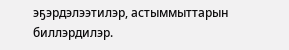эҕэрдэлээтилэр, астыммыттарын биллэрдилэр.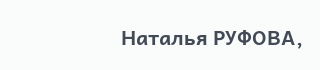Наталья РУФОВА,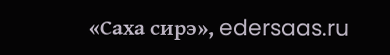«Саха сирэ», edersaas.ru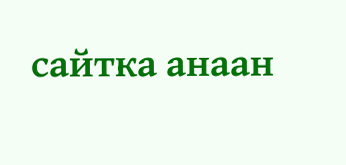сайтка анаан